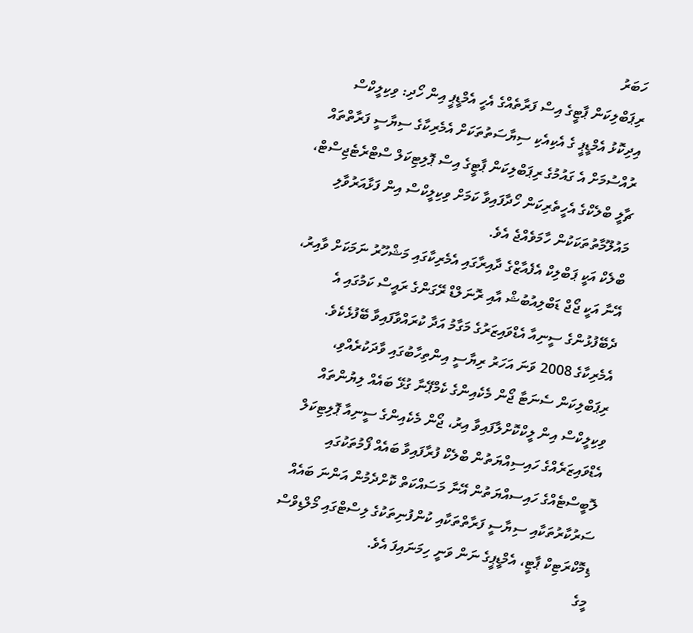ހަބަރު
ރިޕަބްލިކަން ޕާޓީގެ އިސް ފަރާތެއްގެ އެހީ އެމްޑީޕީ އިން ހޯދި: ވިކިލީކްސް
އިދިކޮޅު އެމްޑީޕީ ގެ އެކިއެކި ސިޔާސަތުތަކަށް އެމެރިކާގެ ސިޔާސީ ފަރާތްތައް ރުއްސުމަށް އެ ގައުމުގެ ރިޕަބްލިކަން ޕާޓީގެ އިސް ޕޮލިޓިކަލް ސްޓްރެޓެޖިސްޓް، ޗާލީ ބްލެކްގެ އެހީތެރިކަން ހޯދާފައިވާ ކަމަށް ވިކިލީކްސް އިން ފަޅާއަރުވާލި މައުލޫމާތުތަކަކުން ހާމަވެއްޖެ އެވެ.
ބްލެކް އަކީ ޕަބްލިކް އެފެއާޒްގެ ދާއިރާގައި އެމެރިކާގައި މަޝްހޫރު ނަމަކަށް ވާއިރު، އޭނާ އަކީ ޖޯޖް ޑަބްލިއުބުޝް އާއި ރޮނަލްޑް ރޭގަންގެ ރައީސް ކަމުގައި އެ ދެބޭފުޅުންގެ ސީނިއާ އެޑްވައިޒަރުގެ މަގާމު އަދާ ކުރައްވާފައިވާ ބޭފުޅެކެވެ.
އެމެރިކާގެ 2008 ވަނަ އަހަރު ރިޔާސީ އިންތިހާބުގައި ވާދަކުރެއްވި، ރިޕަބްލިކަން ސެނަޓާ ޖޯން މެކެއިންގެ ކެމްޕޭނާ ގުޅޭ ބައެއް ލިޔުންތައް ވިކިލީކްސް އިން ލީކްކޮށްލާފައިވާ އިރު، ޖޯން މެކެއިންގެ ސީނިއާ ޕޮލިޓިކަލް އެޑްވައިޒަރެއްގެ ހައިސިއްޔަތުން ބްލެކް ފުރާފައިވާ ބައެއް ފޯމުތަކުގައި ލޮބީސްޓެއްގެ ހައިސއްޔަތުން އޭނާ މަސައްކަތް ކޮށްދެމުން އަންނަ ބައެއް ސަރުކާރުތަކާއި ސިޔާސީ ފަރާތްތަކާއި ކުންފުނިތަކުގެ ލިސްޓްގައި މޯލްޑިވްސް ޑިމޮކްރަޓިކް ޕާޓީ، އެމްޑީޕީގެ ނަން ވަނީ ހިމަނައިފަ އެވެ.
މީގެ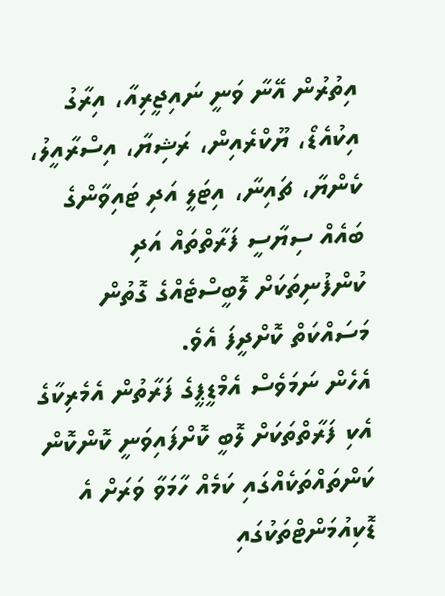އިތުރުން އޭނާ ވަނީ ނައިޖީރިއާ، އިރާގު އިކުއެޑޯ، ޔޫކްރެއިން، ރަޝިޔާ، އިސްރާއީލު، ކެންޔާ، ޗައިނާ، އިޓަލީ އަދި ޓައިވާންގެ ބައެއް ސިޔާސީ ފަރާތްތައް އަދި ކުންފުނިތަކަށް ލޮބީސްޓެއްގެ ގޮތުން މަސައްކަތް ކޮށްދީފަ އެވެ.
އެހެން ނަމަވެސް އެމްޑީޕީގެ ފަރާތުން އެމެރިކާގެ އެކި ފަރާތްތަކަށް ލޮބީ ކޮށްފައިވަނީ ކޮންކޮން ކަންތައްތަކެއްގައި ކަމެއް ހާމަވާ ވަރަށް އެ ޑޮކިއުމަންޓްތަކުގައި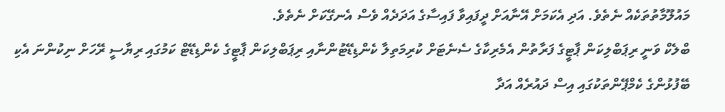މައުލޫމާތުތަކެއް ނެތެވެ. އަދި އެކަމަށް އޭނާއަށް ދީފައިވާ ފައިސާގެ އަދަދެއް ވެސް އެނގޭކަށް ނެތެވެ.
ބްލެކް ވަނީ ރިޕަބްލިކަން ޕާޓީގެ ފަރާތުން އެމެރިކާގެ ސެނެޓަށް ކުރިމަތިލާ ކެންޑިޑޭޓުންނާއި ރިޕަބްލިކަން ޕާޓީގެ ކެންޑިޑޭޓް ކަމުގައި ރިޔާސީ ރޭހަށް ނިކުންނަ އެކި ބޭފުޅުންގެ ކެމްޕޭންތަކުގައި އިސް ދައުރެއް އަދާ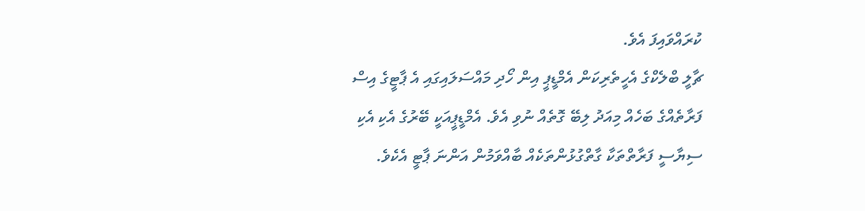ކުރައްވައިފަ އެވެ.
ޗާލީ ބްލެކްގެ އެހީތެރިކަން އެމްޑީޕީ އިން ހޯދި މައްސަލައިގައި އެ ޕާޓީގެ އިސް ފަރާތެއްގެ ބަހެއް މިއަދު ލިބޭ ގޮތެއް ނުވި އެވެ. އެމްޑީޕީއަކީ ބޭރުގެ އެކި އެކި ސިޔާސީ ފަރާތްތަކާ ގާތްގުޅުންތަކެއް ބާއްވަމުން އަންނަ ޕާޓީ އެކެވެ.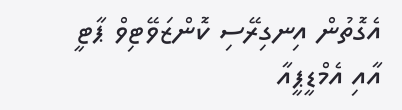އެގޮތުން އިނގިރޭސި ކޮންޒަވޭޓިވް ޕާޓީ އާއި އެމްޑީޕީއާ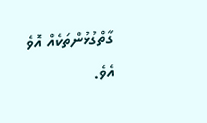ގާތްގުޅުންތަކެއް އޮވެ އެވެ.